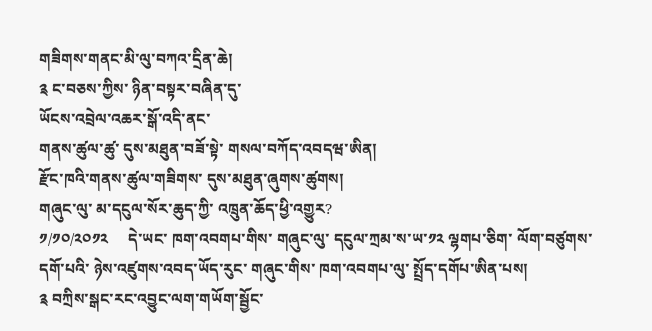གཟིགས་གནང་མི་ལུ་བཀའ་དྲིན་ཆེ།
༉ ང་བཅས་ཀྱིས་ ཉིན་བསྟར་བཞིན་དུ་
ཡོངས་འབྲེལ་འཆར་སྒོ་འདི་ནང་
གནས་ཚུལ་ཚུ་ དུས་མཐུན་བཟོ་སྟེ་ གསལ་བཀོད་འབདཝ་ཨིན།
རྫོང་ཁའི་གནས་ཚུལ་གཟིགས་ དུས་མཐུན་ཞུགས་ཚུགས།
གཞུང་ལུ་ མ་དངུལ་སོར་ཆུད་ཀྱི་ འཁྲུན་ཆོད་ཕྱི་འགྱུར?
༡/༡༠/༢༠༡༢     དེ་ཡང་ ཁག་འབགཔ་གིས་ གཞུང་ལུ་ དངུལ་ཀྲམ་ས་ཡ་༡༢ ལྷགཔ་ཅིག་ ལོག་བཙུགས་དགོ་པའི་ ཉེས་འཛུགས་འབད་ཡོད་རུང་ གཞུང་གིས་ ཁག་འབགཔ་ལུ་ སྤྲོད་དགོཔ་ཨིན་པས།
༉ བཀྲིས་སྒང་རང་འབྱུང་ལག་གཡོག་སྦྱོང་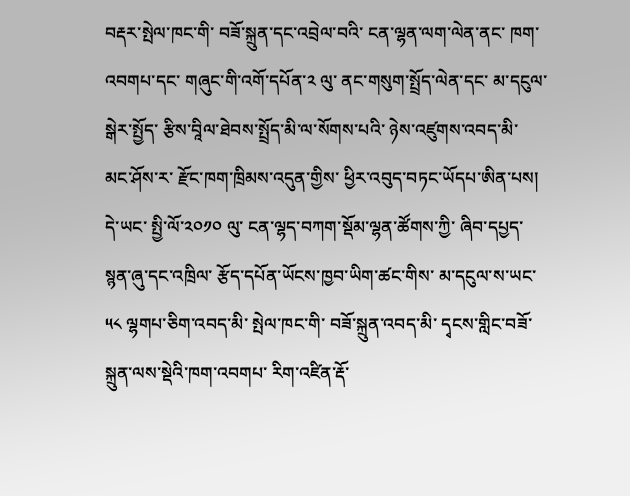བརྡར་སྤེལ་ཁང་གི་ བཟོ་སྐྲུན་དང་འབྲེལ་བའི་ ངན་ལྷན་ལག་ལེན་ནང་ ཁག་འབགཔ་དང་ གཞུང་གི་འགོ་དཔོན་༢ ལུ་ ནང་གསུག་སྤྲོད་ལེན་དང་ མ་དངུལ་སྒེར་སྤྱོད་ རྩིས་བཱིལ་ཐེབས་སྤྲོད་མི་ལ་སོགས་པའི་ ཉེས་འཛུགས་འབད་མི་ མང་ཤོས་ར་ རྫོང་ཁག་ཁྲིམས་འདུན་གྱིས་ ཕྱིར་འབུད་བཏང་ཡོདཔ་ཨིན་པས།
དེ་ཡང་ སྤྱི་ལོ་༢༠༡༠ ལུ་ ངན་ལྷད་བཀག་སྡོམ་ལྷན་ཚོགས་ཀྱི་ ཞིབ་དཔྱད་སྙན་ཞུ་དང་འཁྲིལ་ རྩོད་དཔོན་ཡོངས་ཁྱབ་ཡིག་ཚང་གིས་ མ་དངུལ་ས་ཡང་༥༨ ལྷགཔ་ཅིག་འབད་མི་ སྤེལ་ཁང་གི་ བཟོ་སྐྲུན་འབད་མི་ དྭངས་གླིང་བཟོ་སྐྲུན་ལས་སྡེའི་ཁག་འབགཔ་ རིག་འཛིན་རྡོ་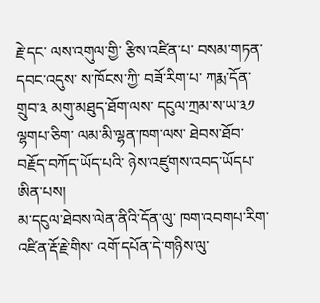རྗེ་དང་ ལས་འགུལ་གྱི་ རྩིས་འཛིན་པ་ བསམ་གཏན་དབང་འདུས་ ས་ཁོངས་ཀྱི་ བཟོ་རིག་པ་ ཀརྨ་དོན་གྲུབ་༣ མགུ་མཐུད་ཐོག་ལས་ དངུལ་ཀྲམ་ས་ཡ་༣༡ ལྷགཔ་ཅིག་ ལམ་མི་ལྷན་ཁག་ལས་ ཐེབས་ཐོབ་བརྗོད་བཀོད་ཡོད་པའི་ ཉེས་འཛུགས་འབད་ཡོདཔ་ཨིན་པས།
མ་དངུལ་ཐེབས་ལེན་ནིའི་དོན་ལུ་ ཁག་འབགཔ་རིག་འཛིན་རྡོ་རྗེ་གིས་ འགོ་དཔོན་དེ་གཉིས་ལུ་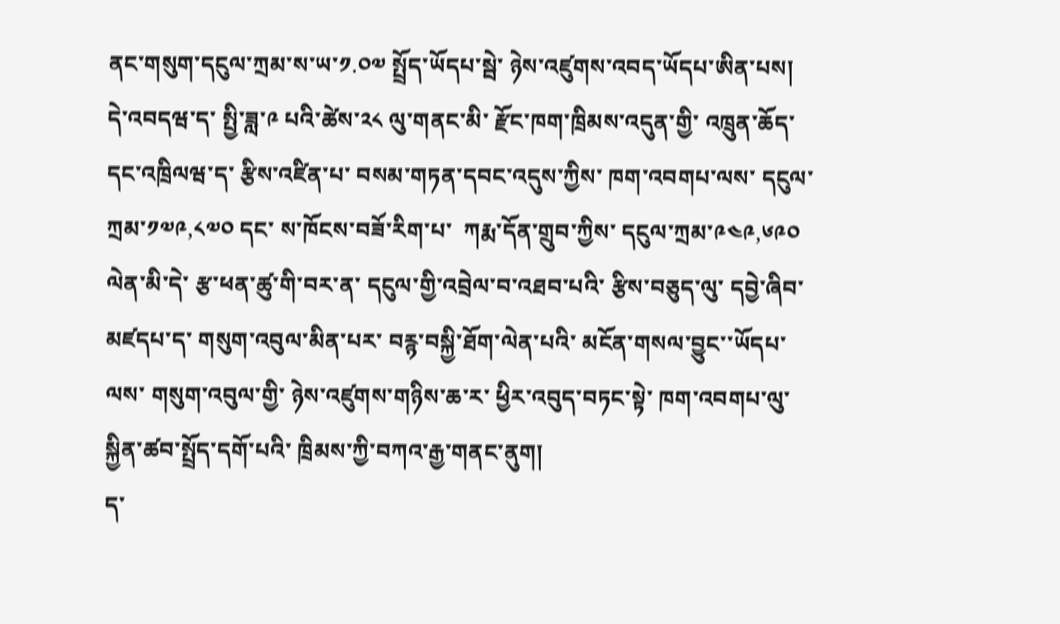ནང་གསུག་དངུལ་ཀྲམ་ས་ཡ་༡.༠༧ སྤྲོད་ཡོདཔ་སྦེ་ ཉེས་འཛུགས་འབད་ཡོདཔ་ཨིན་པས།
དེ་འབདཝ་ད་ སྤྱི་ཟླ་༩ པའི་ཚེས་༢༨ ལུ་གནང་མི་ རྫོང་ཁག་ཁྲིམས་འདུན་གྱི་ འཁྲུན་ཆོད་དང་འཁྲིལཝ་ད་ རྩིས་འཛིན་པ་ བསམ་གཏན་དབང་འདུས་ཀྱིས་ ཁག་འབགཔ་ལས་ དངུལ་ཀྲམ་༡༧༩,༨༧༠ དང་ ས་ཁོངས་བཟོ་རིག་པ་  ཀརྨ་དོན་གྲུབ་ཀྱིས་ དངུལ་ཀྲམ་༩༤༩,༦༩༠ ལེན་མི་དེ་ རྩ་ཕན་ཚུ་གི་བར་ན་ དངུལ་གྱི་འབྲེལ་བ་འཐབ་པའི་ རྩིས་བཅུད་ལུ་ དབྱེ་ཞིབ་མཛདཔ་ད་ གསུག་འབུལ་མིན་པར་ བརྙ་བསྐྱི་ཐོག་ལེན་པའི་ མངོན་གསལ་བྱུང་་ཡོདཔ་ལས་ གསུག་འབུལ་གྱི་ ཉེས་འཛུགས་གཉིས་ཆ་ར་ ཕྱིར་འབུད་བཏང་སྟེ་ ཁག་འབགཔ་ལུ་ སྐྱིན་ཚབ་སྤྲོད་དགོ་པའི་ ཁྲིམས་ཀྱི་བཀའ་རྒྱ་གནང་ནུག།
ད་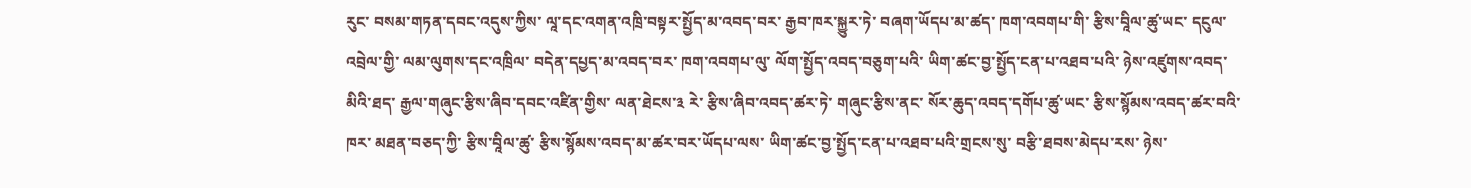རུང་ བསམ་གཏན་དབང་འདུས་ཀྱིས་ ལཱ་དང་འགན་འཁྲི་བསྟར་སྤྱོད་མ་འབད་བར་ རྒྱབ་ཁར་སྐྱུར་ཏེ་ བཞག་ཡོདཔ་མ་ཚད་ ཁག་འབགཔ་གི་ རྩིས་བཱིལ་ཚུ་ཡང་ དངུལ་འབྲེལ་གྱི་ ལམ་ལུགས་དང་འཁྲིལ་ བདེན་དཔྱད་མ་འབད་བར་ ཁག་འབགཔ་ལུ་ ལོག་སྤྱོད་འབད་བཅུག་པའི་ ཡིག་ཚང་བྱ་སྤྱོད་ངན་པ་འཐབ་པའི་ ཉེས་འཛུགས་འབད་མིའི་ཐད་ རྒྱལ་གཞུང་རྩིས་ཞིབ་དབང་འཛིན་གྱིས་ ལན་ཐེངས་༣ རེ་ རྩིས་ཞིབ་འབད་ཚར་ཏེ་ གཞུང་རྩིས་ནང་ སོར་ཆུད་འབད་དགོཔ་ཚུ་ཡང་ རྩིས་སྙོམས་འབད་ཚར་བའི་ཁར་ མཐན་བཅད་ཀྱི་ རྩིས་བཱིལ་ཚུ་ རྩིས་སྙོམས་འབད་མ་ཚར་བར་ཡོདཔ་ལས་ ཡིག་ཚང་བྱ་སྤྱོད་ངན་པ་འཐབ་པའི་གྲངས་སུ་ བརྩི་ཐབས་མེདཔ་རས་ ཉེས་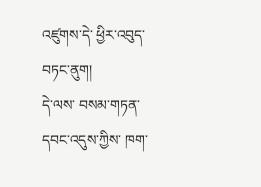འཛུགས་དེ་ ཕྱིར་འབུད་བཏང་ནུག།
དེ་ལས་ བསམ་གཏན་དབང་འདུས་ཀྱིས་ ཁག་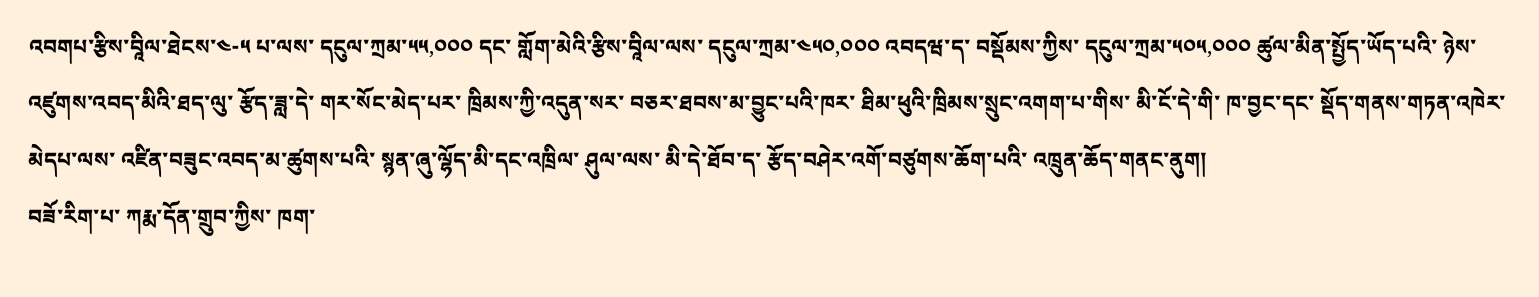འབགཔ་རྩིས་བཱིལ་ཐེངས་༤-༥ པ་ལས་ དངུལ་ཀྲམ་༥༥,༠༠༠ དང་ གློག་མེའི་རྩིས་བཱིལ་ལས་ དངུལ་ཀྲམ་༤༥༠,༠༠༠ འབདཝ་ད་ བསྡོམས་ཀྱིས་ དངུལ་ཀྲམ་༥༠༥,༠༠༠ ཚུལ་མིན་སྤྱོད་ཡོད་པའི་ ཉེས་འཛུགས་འབད་མིའི་ཐད་ལུ་ རྩོད་ཟླ་དེ་ གར་སོང་མེད་པར་ ཁྲིམས་ཀྱི་འདུན་སར་ བཅར་ཐབས་མ་བྱུང་པའི་ཁར་ ཐིམ་ཕུའི་ཁྲིམས་སྲུང་འགག་པ་གིས་ མི་ངོ་དེ་གི་ ཁ་བྱང་དང་ སྡོད་གནས་གཏན་འཁེར་མེདཔ་ལས་ འཛིན་བཟུང་འབད་མ་ཚུགས་པའི་ སྙན་ཞུ་ལྷོད་མི་དང་འཁྲིལ་ ཤུལ་ལས་ མི་དེ་ཐོབ་ད་ རྩོད་བཤེར་འགོ་བཙུགས་ཆོག་པའི་ འཁྲུན་ཆོད་གནང་ནུག།
བཟོ་རིག་པ་ ཀརྨ་དོན་གྲུབ་ཀྱིས་ ཁག་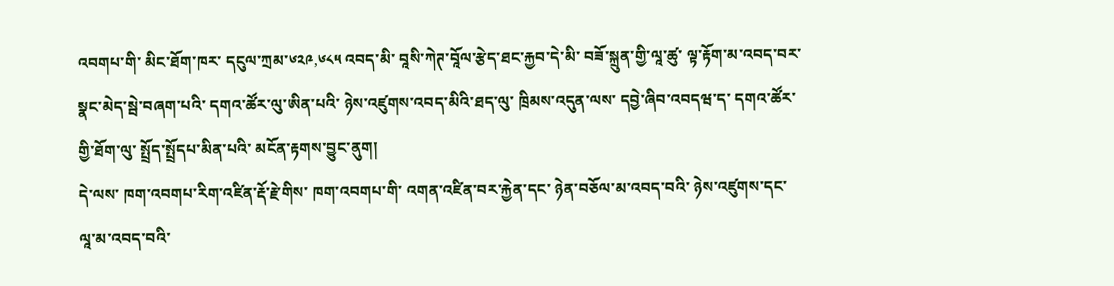འབགཔ་གི་ མིང་ཐོག་ཁར་ དངུལ་ཀྲམ་༦༢༩,༦༨༥ འབད་མི་ བཱསི་ཀེཊ་བཱོལ་རྩེད་ཐང་རྐྱབ་དེ་མི་ བཟོ་སྐྲུན་གྱི་ལཱ་ཚུ་ ལྟ་རྟོག་མ་འབད་བར་ སྣང་མེད་སྦེ་བཞག་པའི་ དགའ་ཚོར་ལུ་ཨིན་པའི་ ཉེས་འཛུགས་འབད་མིའི་ཐད་ལུ་ ཁྲིམས་འདུན་ལས་ དབྱེ་ཞིབ་འབདཝ་ད་ དགའ་ཚོར་གྱི་ཐོག་ལུ་ སྤྲོད་སྤྲོདཔ་མིན་པའི་ མངོན་རྟགས་བྱུང་ནུག།
དེ་ལས་ ཁག་འབགཔ་རིག་འཛིན་རྡོ་རྗེ་གིས་ ཁག་འབགཔ་གི་ འགན་འཛིན་བར་རྐྱེན་དང་ ཉེན་བཅོལ་མ་འབད་བའི་ ཉེས་འཛུགས་དང་ ལཱ་མ་འབད་བའི་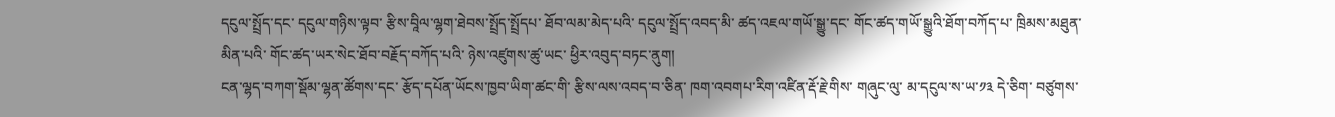དངུལ་སྤྲོད་དང་ དངུལ་གཉིས་ལྟབ་ རྩིས་བཱིལ་ལྷག་ཐེབས་སྤྲོད་སྤྲོདཔ་ ཐོབ་ལམ་མེད་པའི་ དངུལ་སྤྲོད་འབད་མི་ ཚད་འཇལ་གཡོ་སྒྱུ་དང་ གོང་ཚད་གཡོ་སྒྱུའི་ཐོག་བཀོད་པ་ ཁྲིམས་མཐུན་མིན་པའི་ གོང་ཚད་ཡར་སེང་ཐོབ་བརྗོད་བཀོད་པའི་ ཉེས་འཛུགས་ཚུ་ཡང་ ཕྱིར་འབུད་བཏང་ནུག།
ངན་ལྷད་བཀག་སྡོམ་ལྷན་ཚོགས་དང་ རྩོད་དཔོན་ཡོངས་ཁྱབ་ཡིག་ཚང་གི་ རྩིས་ལས་འབད་བ་ཅིན་ ཁག་འབགཔ་རིག་འཛིན་རྡོ་རྗེ་གིས་ གཞུང་ལུ་ མ་དངུལ་ས་ཡ་༡༣ དེ་ཅིག་ བཙུགས་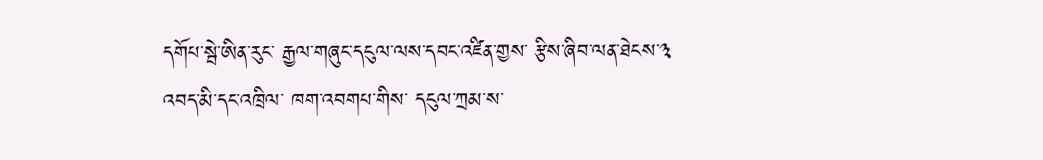དགོཔ་སྦེ་ཨིན་རུང་ རྒྱལ་གཞུང་དངུལ་ལས་དབང་འཛིན་གྱས་ རྩིས་ཞིབ་ལན་ཐེངས་༣ འབད་མི་དང་འཁྲིལ་ ཁག་འབགཔ་གིས་ དངུལ་ཀྲམ་ས་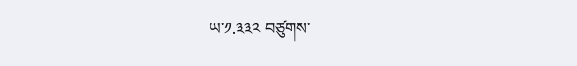ཡ་༡.༣༣༢ བཙུགས་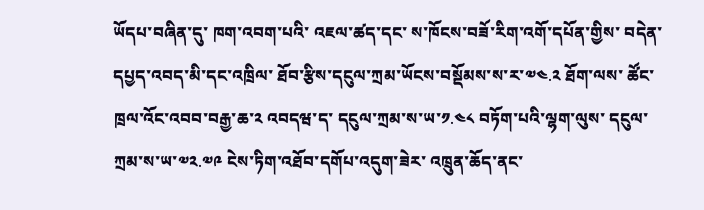ཡོདཔ་བཞིན་དུ་ ཁག་འབག་པའི་ འཇལ་ཚད་དང་ ས་ཁོངས་བཟོ་རིག་འགོ་དཔོན་གྱིས་ བདེན་དཔྱད་འབད་མི་དང་འཁྲིལ་ ཐོབ་རྩིས་དངུལ་ཀྲམ་ཡོངས་བསྡོམས་ས་ར་༧༤.༢ ཐོག་ལས་ ཚོང་ཁྲལ་འོང་འབབ་བརྒྱ་ཆ་༢ འབདཝ་ད་ དངུལ་ཀྲམ་ས་ཡ་༡.༤༨ བཏོག་པའི་ལྷག་ལུས་ དངུལ་ཀྲམ་ས་ཡ་༧༢.༧༩ ངེས་ཏིག་འཐོབ་དགོཔ་འདུག་ཟེར་ འཁྲུན་ཆོད་ནང་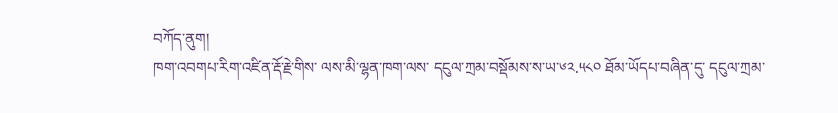བཀོད་ནུག།
ཁག་འབགཔ་རིག་འཛིན་རྡོ་རྗེ་གིས་ ལས་མི་ལྷན་ཁག་ལས་ དངུལ་ཀྲམ་བསྡོམས་ས་ཡ་༦༢.༥༨༠ ཐོམ་ཡོདཔ་བཞིན་དུ་ དངུལ་ཀྲམ་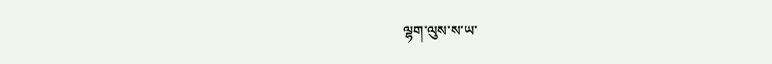ལྷག་ལུས་ས་ཡ་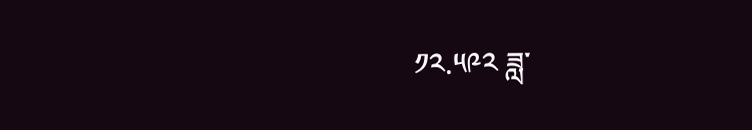༡༢.༥༩༢ ཟླ་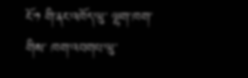ངོ་༡ གི་ནང་འཁོད་ལུ་ ལྷག་ཁག་གིས་ ཁག་འབགཔ་ལུ་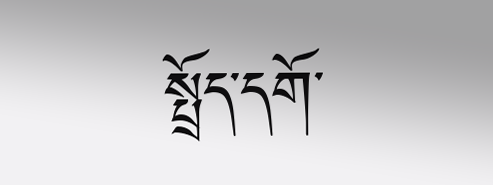སྤྲོད་དགོ་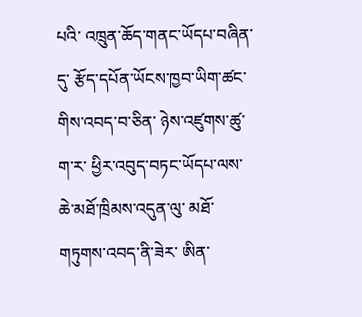པའི་ འཁྲུན་ཆོད་གནང་ཡོདཔ་བཞིན་དུ་ རྩོད་དཔོན་ཡོངས་ཁྱབ་ཡིག་ཚང་གིས་འབད་བ་ཅིན་ ཉེས་འཛུགས་ཚུ་ག་ར་ ཕྱིར་འབུད་བཏང་ཡོདཔ་ལས་ ཆེ་མཐོ་ཁྲིམས་འདུན་ལུ་ མཐོ་གཏུགས་འབད་ནི་ཟེར་ ཨིན་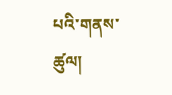པའི་གནས་ཚུལ།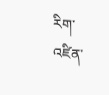རིག་འཛིན་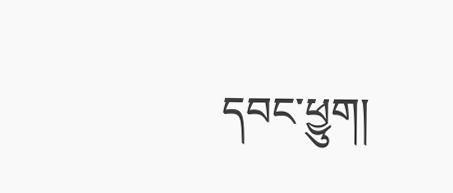དབང་ཕྱུག།